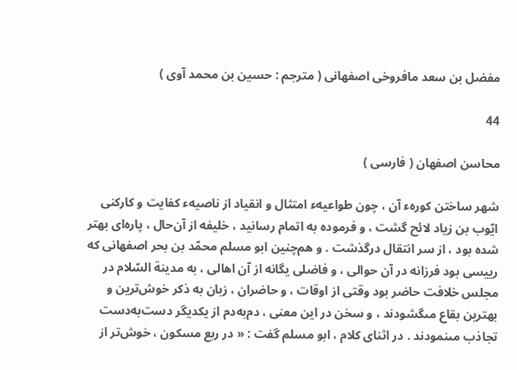مفضل بن سعد مافروخى اصفهانى ( مترجم : حسين بن محمد آوى )

44

محاسن اصفهان ( فارسى )

شهر ساختن كورهء آن ، چون طواعيهء امتثال و انقياد از ناصيهء كفايت و كاركنى ايّوب بن زياد لائح گشت ، و فرموده به اتمام رسانيد ، خليفه از آن‌حال ، پاره‌اى بهتر شده بود ، از سر انتقال درگذشت . و هم‌چنين ابو مسلم محمّد بن بحر اصفهانى كه رييسى بود فرزانه در آن حوالى ، و فاضلى يگانه از آن اهالى ، به مدينة السّلام در مجلس خلافت حاضر بود وقتى از اوقات ، و حاضران ، زبان به ذكر خوش‌ترين و بهترين بقاع مىگشودند ، و سخن در اين معنى ، دم‌به‌دم از يكديگر دست‌به‌دست تجاذب مىنمودند . در اثناى كلام ، ابو مسلم گفت : « در ربع مسكون ، خوش‌تر از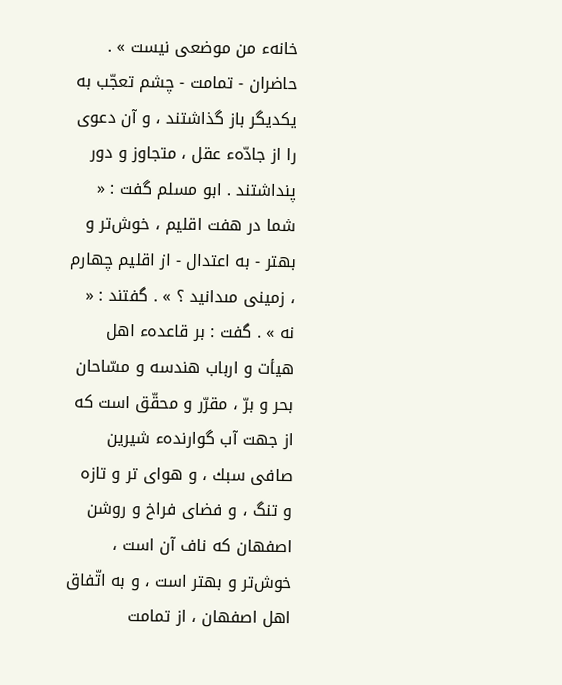خانهء من موضعى نيست » . حاضران - تمامت - چشم تعجّب به يكديگر باز گذاشتند ، و آن دعوى را از جادّهء عقل ، متجاوز و دور پنداشتند . ابو مسلم گفت : « شما در هفت اقليم ، خوش‌تر و بهتر - به اعتدال - از اقليم چهارم ، زمينى مىدانيد ؟ » . گفتند : « نه » . گفت : بر قاعدهء اهل هيأت و ارباب هندسه و مسّاحان بحر و برّ ، مقرّر و محقّق است كه از جهت آب گوارندهء شيرين صافى سبك ، و هواى تر و تازه و تنگ ، و فضاى فراخ و روشن اصفهان كه ناف آن است ، خوش‌تر و بهتر است ، و به اتّفاق اهل اصفهان ، از تمامت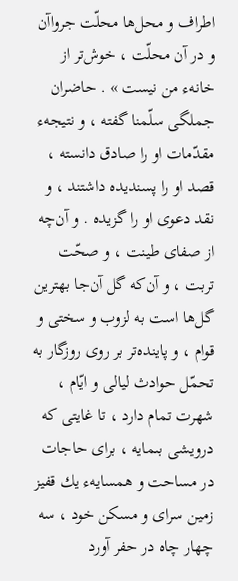اطراف و محل‌ها محلّت جرواآن و در آن محلّت ، خوش‌تر از خانهء من نيست » . حاضران جملگى سلّمنا گفته ، و نتيجهء مقدّمات او را صادق دانسته ، قصد او را پسنديده داشتند ، و نقد دعوى او را گزيده . و آن‌چه از صفاى طينت ، و صحّت تربت ، و آن‌كه گل آن‌جا بهترين گل‌ها است به لزوب و سختى و قوام ، و پاينده‌تر بر روى روزگار به تحمّل حوادث ليالى و ايّام ، شهرت تمام دارد ، تا غايتى كه درويشى بىمايه ، براى حاجات در مساحت و همسايهء يك قفيز زمين سراى و مسكن خود ، سه چهار چاه در حفر آورد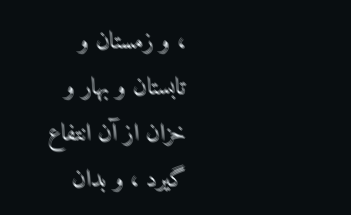، و زمستان و تابستان و بهار و خزان از آن انتفاع گيرد ، و بدان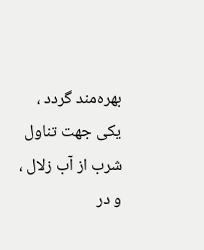بهره‌مند گردد ، يكى جهت تناول شرب از آب زلال ، و در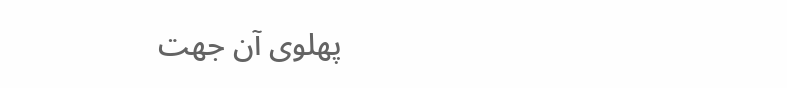پهلوى آن جهت